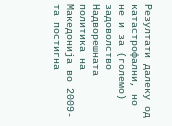Резултати далеку од катастрофални, но не и за (големо) задоволство
Надворешната политика на Македонија во 2009-та постигна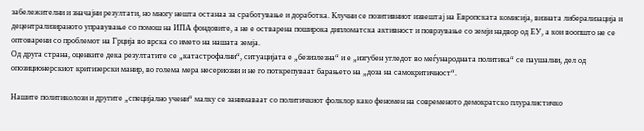забележителни и значајни резултати, но многу нешта останаа за сработување и доработка. Клучни се позитивниот извештај на Европската комисија, визната либерализација и децентрализираното управување со помош на ИПА фондовите, а не е остварена поширока дипломатска активност и поврзување со земји надвор од ЕУ, а кои воопшто не се оптоварени со проблемот на Грција во врска со името на нашата земја.
Од друга страна, оценките дека резултатите се „катастрофални“, ситуацијата е „безизлезна“ и е „изгубен угледот во меѓународната политика“ се паушални, дел од опозиционерскиот критизерски манир, во голема мера несериозни и не го поткрепуваат барањето на „доза на самокритичност“.

Нашите политиколози и другите „специјално учени“ малку се занимаваат со политичкиот фолклор како феномен на современото демократско плуралистичко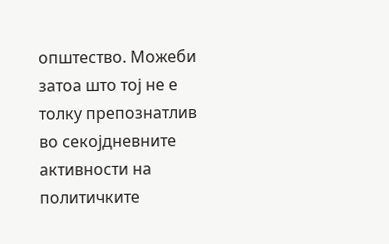општество. Можеби затоа што тој не е толку препознатлив во секојдневните активности на политичките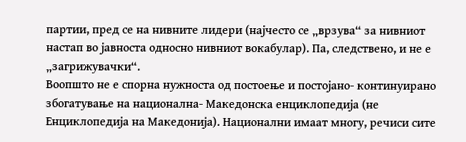партии, пред се на нивните лидери (најчесто се „врзува“ за нивниот настап во јавноста односно нивниот вокабулар). Па, следствено, и не е „загрижувачки“.
Воопшто не е спорна нужноста од постоење и постојано- континуирано збогатување на национална- Македонска енциклопедија (не Енциклопедија на Македонија). Национални имаат многу, речиси сите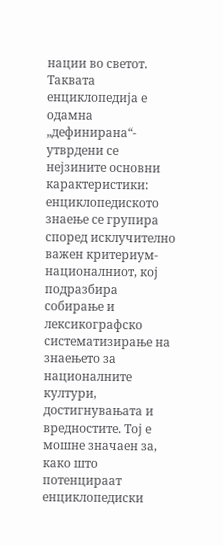нации во светот. Таквата енциклопедија е одамна „дефинирана“- утврдени се нејзините основни карактеристики: енциклопедиското знаење се групира според исклучително важен критериум- националниот, кој подразбира собирање и лексикографско систематизирање на знаењето за националните култури, достигнувањата и вредностите. Тој е мошне значаен за, како што потенцираат енциклопедиски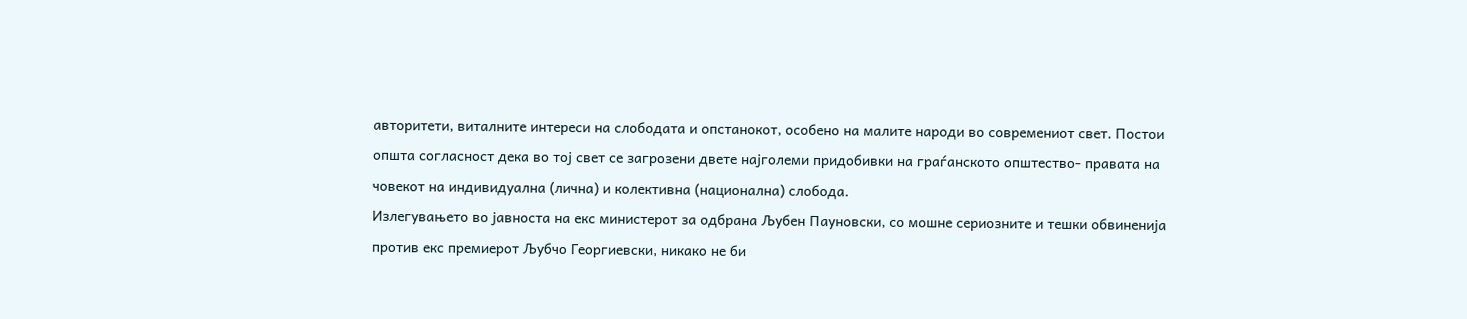авторитети, виталните интереси на слободата и опстанокот, особено на малите народи во современиот свет. Постои општа согласност дека во тој свет се загрозени двете најголеми придобивки на граѓанското општество- правата на човекот на индивидуална (лична) и колективна (национална) слобода.
Излегувањето во јавноста на екс министерот за одбрана Љубен Пауновски, со мошне сериозните и тешки обвиненија против екс премиерот Љубчо Георгиевски, никако не би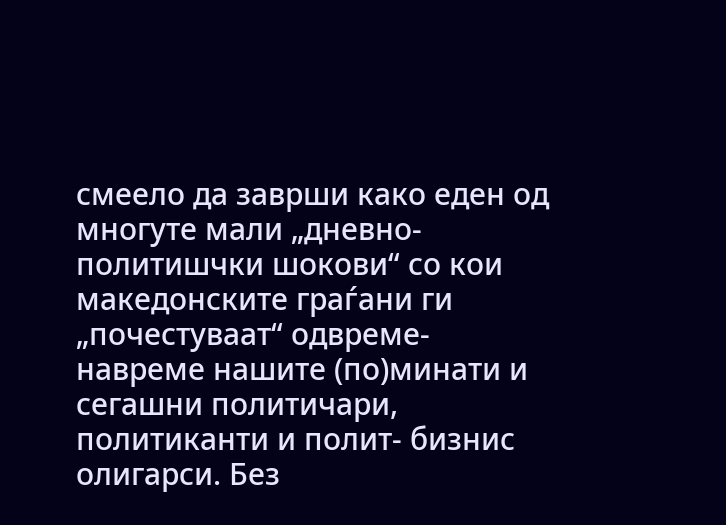смеело да заврши како еден од многуте мали „дневно- политишчки шокови“ со кои македонските граѓани ги „почестуваат“ одвреме- навреме нашите (по)минати и сегашни политичари, политиканти и полит- бизнис олигарси. Без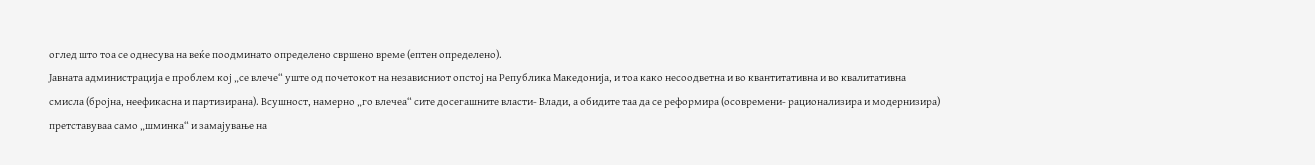оглед што тоа се однесува на веќе поодминато определено свршено време (ептен определено).
Јавната администрација е проблем кој „се влече“ уште од почетокот на независниот опстој на Република Македонија, и тоа како несоодветна и во квантитативна и во квалитативна смисла (бројна, неефикасна и партизирана). Всушност, намерно „го влечеа“ сите досегашните власти- Влади, а обидите таа да се реформира (осовремени- рационализира и модернизира) претставуваа само „шминка“ и замајување на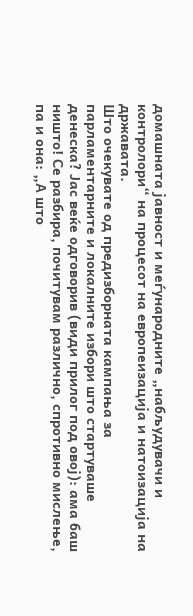домашната јавност и меѓународните „набљудувачи и контролори“ на процесот на европеизација и натоизација на државата.
Што очекувате од предизборната кампања за парламентарните и локалните избори што стартуваше денеска? Јас веќе одговорив (види прилог под овој): ама баш ништо! Се разбира, почитувам различно, спротивно мислење, па и она: „А што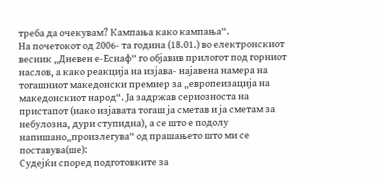треба да очекувам? Кампања како кампања“.
На почетокот од 2006- та година (18.01.) во електронскиот весник „Дневен е-Еснаф“ го објавив прилогот под горниот наслов, а како реакција на изјава- најавена намера на тогашниот македонски премиер за „европеизација на македонскиот народ“. Ја задржав сериозноста на пристапот (иако изјавата тогаш ја сметав и ја сметам за небулозна, дури ступидна), а се што е подолу напишано„произлегува“ од прашањето што ми се поставува(ше):
Судејќи според подготовките за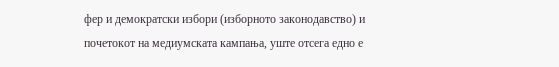фер и демократски избори (изборното законодавство) и почетокот на медиумската кампања, уште отсега едно е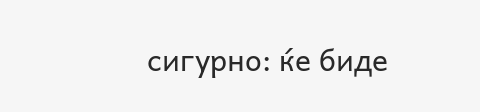сигурно: ќе биде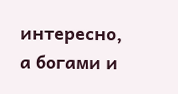интересно, а богами и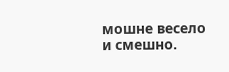мошне весело и смешно.